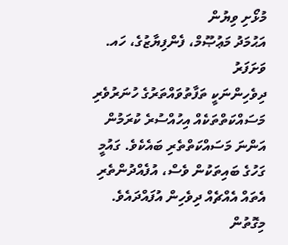މުޅޯށި ވިޔުން
އަޙުމަދު މަޢުޞޫމް، ފެންފިޔާޒުގެ، ހައ. ވަށަފަރު
ދިވެހިންނަކީ ތަފާތުވައްތަރުގެ ހުނަރުވެރި މަސައްކަތްތަކެއް އިހުއްސުރެ ކުރަމުން އަންނަ މަސައްކަތްތެރި ބައެކެވެ. ގައުމީ ގަހުގެ ބައިތަކުން ވެސް، އުފެއްދުންތެރި އެތައް އެއްޗެއް ދިވެހިން އުފައްދައެވެ. މިގޮތުން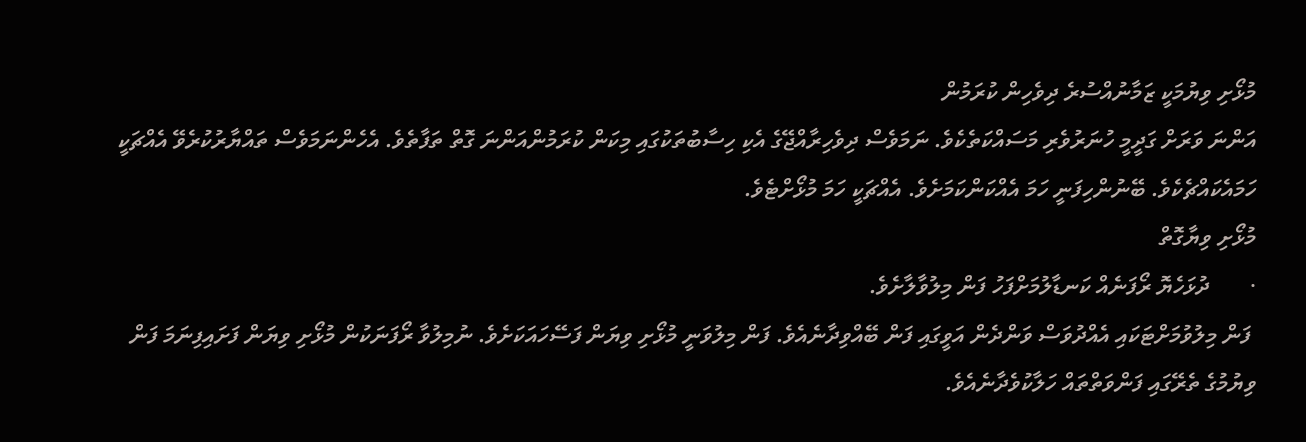މުޅޯށި ވިޔުމަކީ ޒަމާނުއްސުރެ ދިވެހިން ކުރަމުން
އަންނަ ވަރަށް ގަދީމީ ހުނަރުވެރި މަސައްކަތެކެވެ. ނަމަވެސް ދިވެހިރާއްޖޭގެ އެކި ހިސާބުތަކުގައި މިކަން ކުރަމުންއަންނަ ގޮތް ތަފާތެވެ. އެހެންނަމަވެސް ތައްޔާރުކުރެވޭ އެއްޗަކީ ހަމައެކައްޗެކެވެ. ބޭނުންހިފަނީ ހަމަ އެއްކަންކަމަށެވެ. އެއްޗަކީ ހަމަ މުޅޯށްޓެވެ.
މުޅޯށި ވިޔާގޮތް
·       ދުޅަހެޔޮ ރޯފަނެއް ކަނޑާލުމަށްފަހު ފަން މިލުވާލާށެވެ.
 ފަން މިލުވުމަށްޓަކައި އެއްދުވަސް ވަންދެން އަވީގައި ފަން ބޭއްވިދާނެއެވެ. ފަން މިލުވަނީ މުޅޯށި ވިޔަން ފަސޭހައަކަށެވެ. ނުމިލުވާ ރޯފަނަކުން މުޅޯށި ވިޔަން ފަށައިފިނަމަ ފަން ވިޔުމުގެ ތެރޭގައި ފަންވަތްތައް ހަލާކުވެދާނެއެވެ.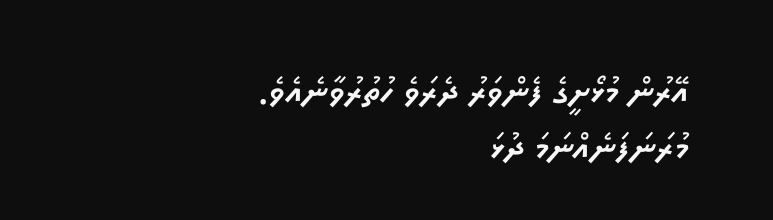އޭރުން މުޅޯށީގެ ފެންވަރު ދެރަވެ ހުތުރުވާނެއެވެ. މުރަނަފަނެއްނަމަ ދުޅަ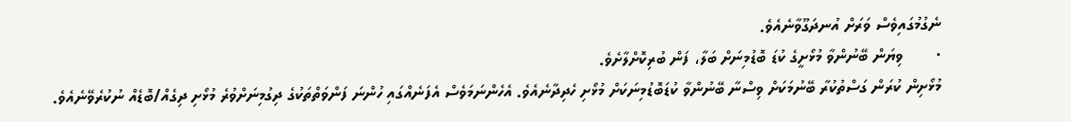ނެގުމުގައިވެސް ވަރަށް އުނދަގޫވާނެއެވެ.
·       ވިޔަން ބޭނުންވާ މުޅޯށީގެ ކުޑަ ބޮޑުމިނަށް ބަލާ، ފަން ބުރިކޮށްލާށެވެ.
މުޅޯށިން ކުރަން ގަސްތުކުރާ ބޭނުމަކަށް ވިސްނާ ބޭނުންވާ ކުޑަބޮޑުމިނަކަށް މުޅޯށި ހެދިދާނެއެވެ. އެހެންނަމަވެސް އެފަނެއްގައި ހުންނަ ފަންވަތްތަކުގެ ދިގުމިނަށްވުރެ މުޅޯށި ދިގެއް/ބޮޑެއް ނުކުރެވޭނެއެވެ.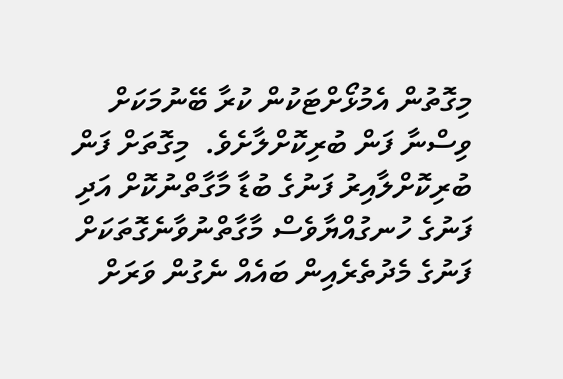މިގޮތުން އެމުޅޯށްޓަކުން ކުރާ ބޭނުމަކަށް ވިސްނާ ފަން ބުރިކޮށްލާށެވެ.  މިގޮތަށް ފަން ބުރިކޮށްލާއިރު ފަނުގެ ބުޑާ މާގާތްނުކޮށް އަދި ފަނުގެ ހުނގުއްޔާވެސް މާގާތްނުވާނެގޮތަކަށް ފަނުގެ މެދުތެރެއިން ބައެއް ނެގުން ވަރަށް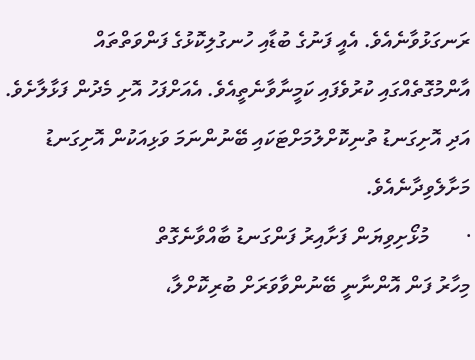ރަނގަޅުވާނެއެވެ. އެއީ ފަނުގެ ބުޑާއި ހުނގުލިކޮޅުގެ ފަންވަތްތައް އާންމުގޮތެއްގައި ކުރުވެފައި ކަމީނާވާނެތީއެވެ. އެއަށްފަހު އޮށި މެދުން ފަޅާލާށެވެ. އަދި އޮށިގަނޑު ތުނިކޮށްލުމަށްޓަކައި ބޭނުންނަމަ ވަޅިއަކުން އޮށިގަނޑު މަށާލެވިދާނެއެވެ.
·       މުޅޯށިވިޔަން ފަށާއިރު ފަންގަނޑު ބާއްވާނެގޮތް
މިހާރު ފަން އޮންނާނީ ބޭނުންވާވަރަށް ބުރިކޮށްލާ،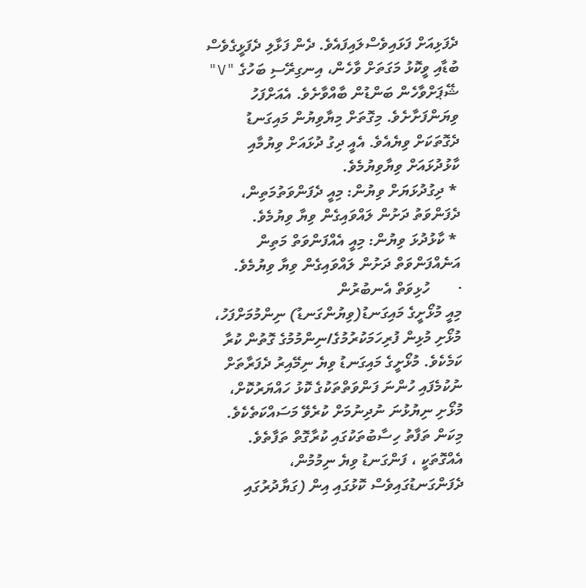ދެފަޅިއަށް ފަޅައިވެސްލައިފައެވެ. ދެން ފަޅާލި ދެފަޅީގެވެސް ބުޑާއި ވީކޮޅު މަގަތަށް ވާހެން، އިނގިރޭސި ބަހުގެ "V"  ޝޭޕަށްވާހެން ބަންޑުން ބާއްވާށެވެ. އެއަށްފަހު ވިޔަންފަށާށެވެ. މިގޮތަށް މިޔާވިޔުން މައިގަނޑު ދެގޮތަކަށް ވިޔެއެވެ. އެއީ ދިގު ދުޅައަށް ވިޔުމާއި ކާޅުދުޅައަށް ވިޔާވިޔުމެވެ.
 * ދިގުދުޅަޔަށް ވިޔުން: މިއީ ދެފަންވަތުމަތިން، ދެފަންވަތު ދަށުން ލައްވައިގެން ވިޔާ ވިޔުމެވެ.
 * ކާޅުދުޅަ ވިޔުން: މިއީ އެއްފަންވަތް މަތިން އަނެއްފަންވަތް ދަށުން ލައްވައިގެން ވިޔާ ވިޔުމެވެ.
·       ހުޅިވަތް އެނބުރުން
މިއީ މުޅޯށީގެ މައިގަނޑު(ވިޔުންގަނޑު) ނިންމުމަށްފަހު، މުޅޯށި މުޅިން ފުރިހަމަކުރުމުގެ/ނިންމުމުގެ ގޮތުން ކުރާ ކަމެކެވެ. މުޅޯށީގެ މައިގަނޑު ވިޔެ ނިމޭއިރު ދެފަރާތަށް ނުކުމެފައި ހުންނަ ފަންވަތްތަކުގެ ކޮޅު ހައްޔަރުކޮށް، މުޅޯށި ނިޔުޅުނަ ނުދިނުމަށް ކުރެވޭ މަސައްކަތެކެވެ. މިކަން ތަފާތު ހިސާބުތަކުގައި ކުރާގޮތް ތަފާތެވެ. އެއްގޮތަކީ ، ފަންގަނޑު ވިޔެ ނިމުމުން، ދެފަންގަނޑުގައިވެސް ކޮޅުގައި އިން (ގަޔާދުރުގައި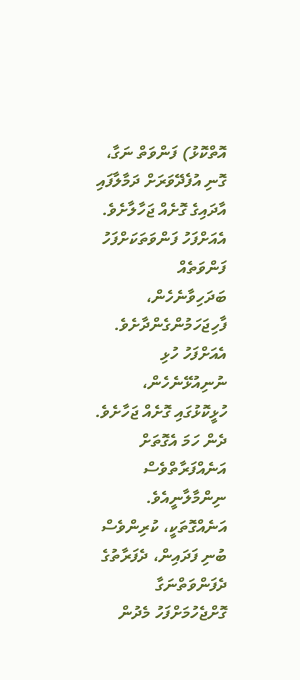އޮތްކޮޅު) ފަންވަތް ނަގާ، ގޮނި އުފެދޭވަރަށް ދަމާލާފައި އާދައިގެ ގޮށެއް ޖަހާލާށެވެ. އެއަށްފަހު ފަންވަތަކަށްފަހު ފަންވަތެއް ބަދަހިވާނެހެން، ފާހިޖަހަމުންގެންދާށެވެ. އެއަށްފަހު ހުޅި ނުނިއުޅޭނެހެން، ހުޅީކޮޅުގައި ގޮށެއް ޖަހާށެވެ. ދެން ހަމަ އެގޮތަށް އަނެއްފަރާތްވެސް ނިންމާލާނީއެވެ. އަނެއްގޮތަކީ، ކުރިންވެސް ބުނި ފަދައިން، ދެފަރާތުގެ ދެފަންވަތްނަގާ ގޮށްޖެހުމަށްފަހު މެދުން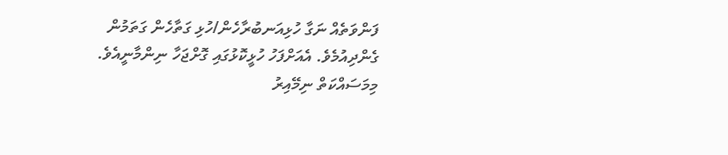ފަންވަތެއް ނަގާ ހުޅިއަނބުރާހެން/ހުޅި ގަތާހެން ގަތަމުން ގެންދިއުމެވެ. އެއަށްފަހު ހުޅީކޮޅުގައި ގޮށްޖަހާ ނިންމާނީއެވެ.  މިމަސައްކަތް ނިމޭއިރު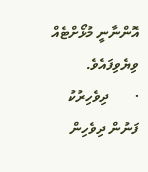އޮންނާނީ މުޅޯށްޓެއް ވިޔެވިފައެވެ.
·       ދިވެހިރުކު ފަނުން ދިވެހިން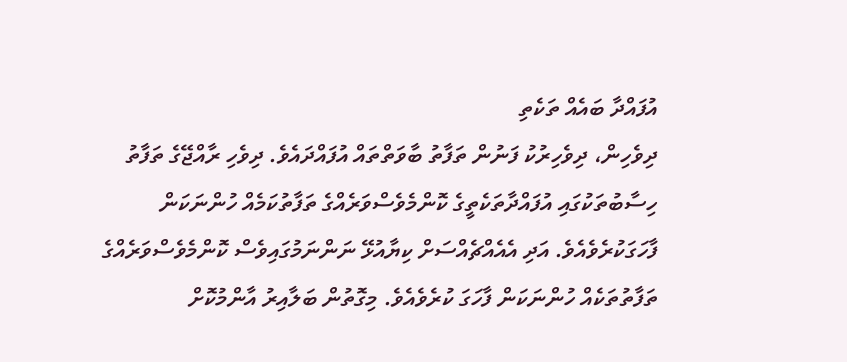އުފައްދާ ބައެއް ތަކެތި
ދިވެހިން، ދިވެހިރުކު ފަނުން ތަފާތު ބާވަތްތައް އުފައްދައެވެ. ދިވެހި ރާއްޖޭގެ ތަފާތު ހިސާބުތަކުގައި އުފައްދާތަކެތީގެ ކޮންމެވެސްވަރެއްގެ ތަފާތުކަމެއް ހުންނަކަން ފާހަގަކުރެވެއެވެ. އަދި އެއެއްޗެއްސަށް ކިޔާއުޅޭ ނަންނަމުގައިވެސް ކޮންމެވެސްވަރެއްގެ ތަފާތުތަކެއް ހުންނަކަން ފާހަގަ ކުރެވެއެވެ. މިގޮތުން ބަލާއިރު އާންމުކޮށް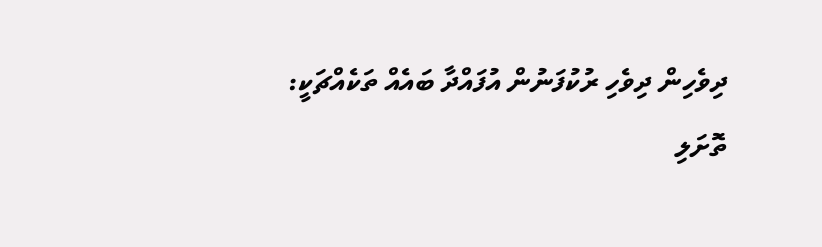ދިވެހިން ދިވެހި ރުކުފަނުން އުފައްދާ ބައެއް ތަކެއްޗަކީ:
ތޮށަލި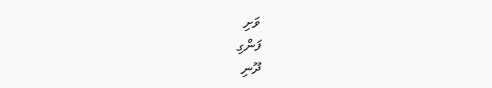ވަށި
ފަންގި
ދޫނި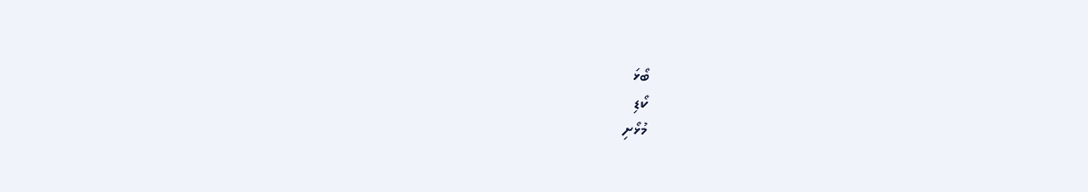ބޯޅަ
ކޯޑި
މުޅޯށި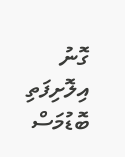ގޮނު
އިލޮށިފަތި
ބޮޑުމަސް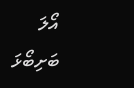އޯލަ
ބަށިބޯޅަ